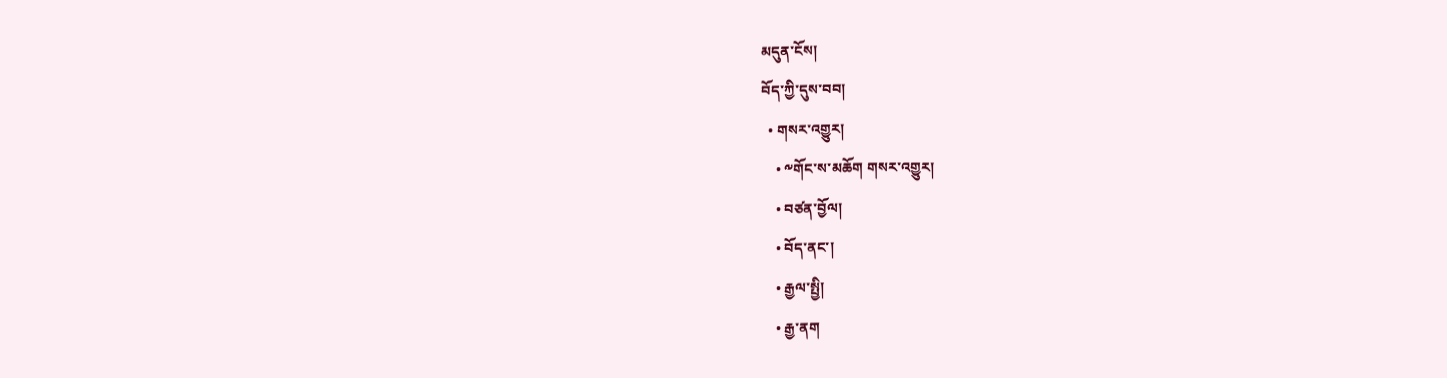མདུན་ངོས།
བོད་ཀྱི་དུས་བབ།
  • གསར་འགྱུར།
    • ༸གོང་ས་མཆོག གསར་འགྱུར།
    • བཙན་བྱོལ།
    • བོད་ནང་།
    • རྒྱལ་སྤྱི།
    • རྒྱ་ནག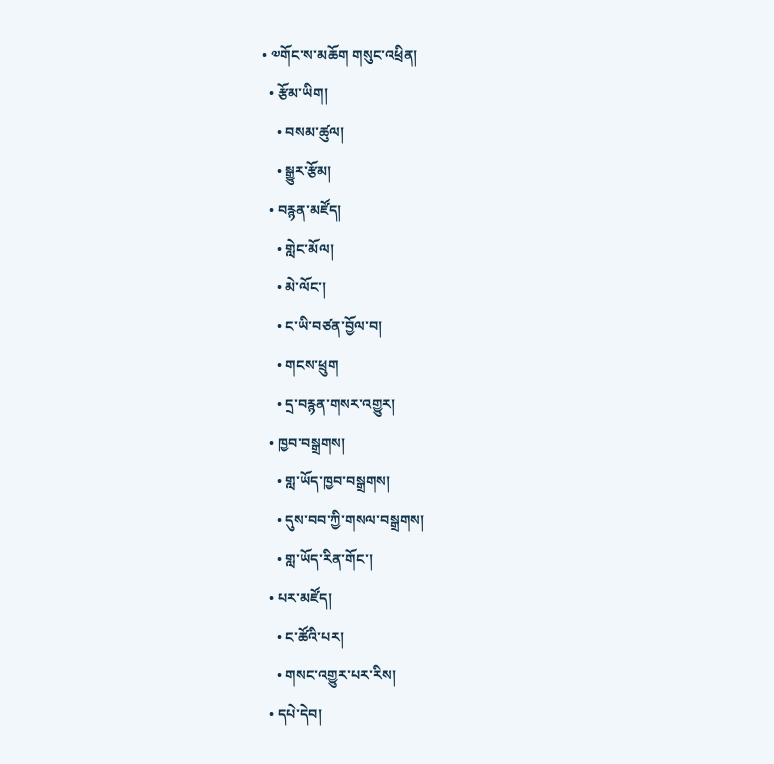• ༧གོང་ས་མཆོག གསུང་འཕྲིན།
  • རྩོམ་ཡིག།
    • བསམ་ཚུལ།
    • སྒྱུར་རྩོམ།
  • བརྙན་མཛོད།
    • གླེང་མོལ།
    • མེ་ལོང་།
    • ང་ཡི་བཙན་བྱོལ་བ།
    • གངས་ཕྲུག
    • དྲ་བརྙན་གསར་འགྱུར།
  • ཁྱབ་བསྒྲགས།
    • གླ་ཡོད་ཁྱབ་བསྒྲགས།
    • དུས་བབ་ཀྱི་གསལ་བསྒྲགས།
    • གླ་ཡོད་རིན་གོང་།
  • པར་མཛོད།
    • ང་ཚོའི་པར།
    • གསང་འགྱུར་པར་རིས།
  • དཔེ་དེབ།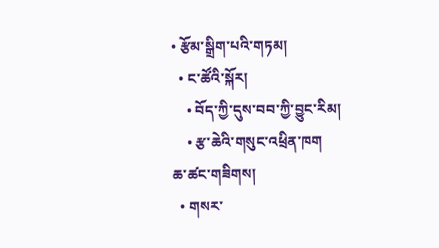• རྩོམ་སྒྲིག་པའི་གཏམ།
  • ང་ཚོའི་སྐོར།
    • བོད་ཀྱི་དུས་བབ་ཀྱི་བྱུང་རིམ།
    • རྩ་ཆེའི་གསུང་འཕྲིན་ཁག
ཆ་ཚང་གཟིགས།
  • གསར་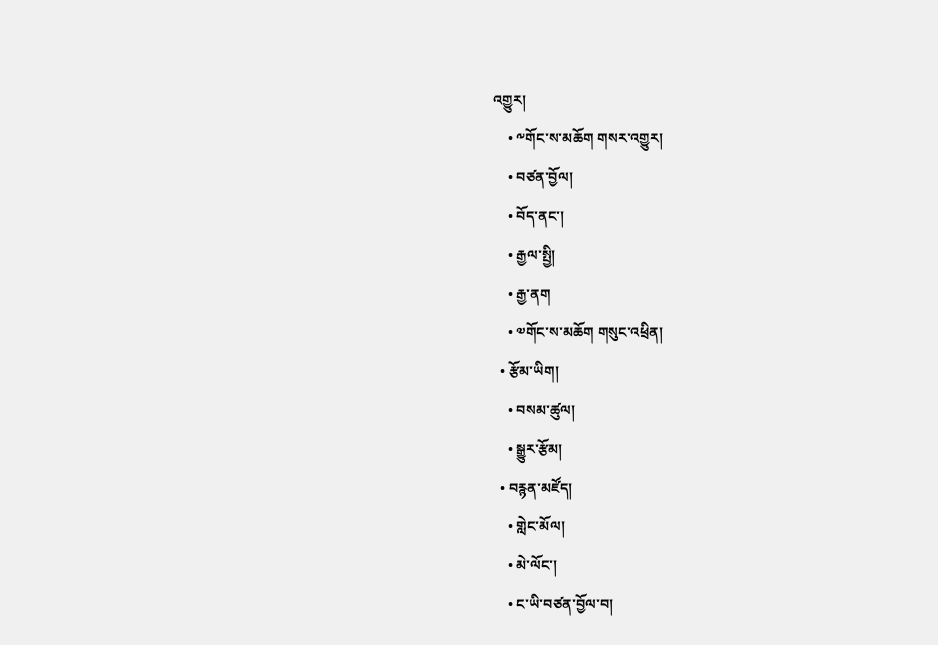འགྱུར།
    • ༸གོང་ས་མཆོག གསར་འགྱུར།
    • བཙན་བྱོལ།
    • བོད་ནང་།
    • རྒྱལ་སྤྱི།
    • རྒྱ་ནག
    • ༧གོང་ས་མཆོག གསུང་འཕྲིན།
  • རྩོམ་ཡིག།
    • བསམ་ཚུལ།
    • སྒྱུར་རྩོམ།
  • བརྙན་མཛོད།
    • གླེང་མོལ།
    • མེ་ལོང་།
    • ང་ཡི་བཙན་བྱོལ་བ།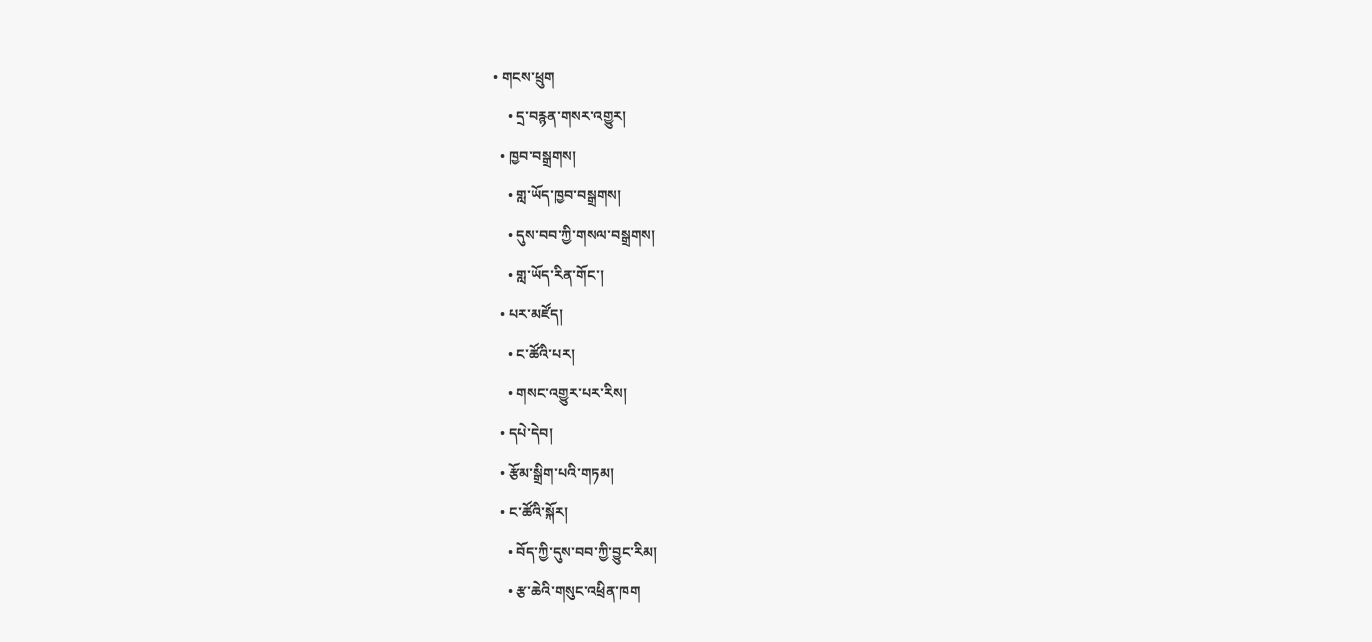• གངས་ཕྲུག
    • དྲ་བརྙན་གསར་འགྱུར།
  • ཁྱབ་བསྒྲགས།
    • གླ་ཡོད་ཁྱབ་བསྒྲགས།
    • དུས་བབ་ཀྱི་གསལ་བསྒྲགས།
    • གླ་ཡོད་རིན་གོང་།
  • པར་མཛོད།
    • ང་ཚོའི་པར།
    • གསང་འགྱུར་པར་རིས།
  • དཔེ་དེབ།
  • རྩོམ་སྒྲིག་པའི་གཏམ།
  • ང་ཚོའི་སྐོར།
    • བོད་ཀྱི་དུས་བབ་ཀྱི་བྱུང་རིམ།
    • རྩ་ཆེའི་གསུང་འཕྲིན་ཁག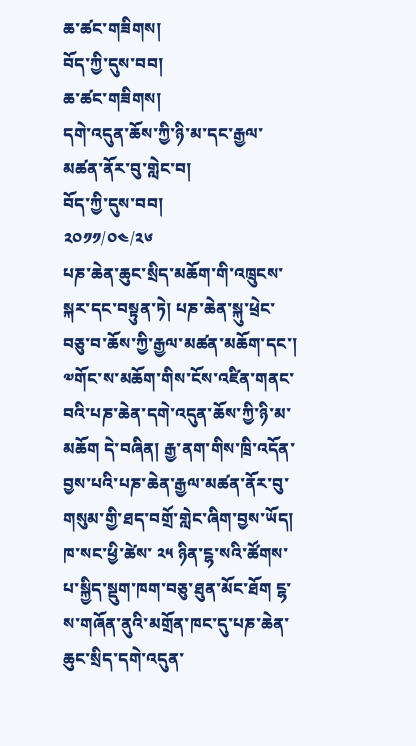ཆ་ཚང་གཟིགས།
བོད་ཀྱི་དུས་བབ།
ཆ་ཚང་གཟིགས།
དགེ་འདུན་ཆོས་ཀྱི་ཉི་མ་དང་རྒྱལ་མཚན་ནོར་བུ་གླེང་བ།
བོད་ཀྱི་དུས་བབ།
༢༠༡༡/༠༤/༢༦
པཎ་ཆེན་ཆུང་སྲིད་མཆོག་གི་འཁྲུངས་སྐར་དང་བསྟུན་ཏེ། པཎ་ཆེན་སྐུ་ཕྲེང་བཅུ་བ་ཆོས་ཀྱི་རྒྱལ་མཚན་མཆོག་དང་། ༧གོང་ས་མཆོག་གིས་ངོས་འཛིན་གནང་བའི་པཎ་ཆེན་དགེ་འདུན་ཆོས་ཀྱི་ཉི་མ་མཆོག དེ་བཞིན། རྒྱ་ནག་གིས་ཁྲི་འདོན་བྱས་པའི་པཎ་ཆེན་རྒྱལ་མཚན་ནོར་བུ་གསུམ་གྱི་ཐད་བགྲོ་གླེང་ཞིག་བྱས་ཡོད།
ཁ་སང་ཕྱི་ཚེས་ ༢༥ ཉིན་ངྷ་སའི་ཚོགས་པ་སྐྱིད་སྡུག་ཁག་བཅུ་ཐུན་མོང་ཐོག ངྷ་ས་གཞོན་ནུའི་མགྲོན་ཁང་དུ་པཎ་ཆེན་ཆུང་སྲིད་དགེ་འདུན་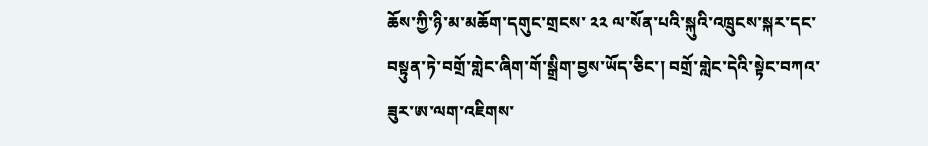ཆོས་ཀྱི་ཉི་མ་མཆོག་དགུང་གྲངས་ ༢༢ ལ་སོན་པའི་སྐུའི་འཁྲུངས་སྐར་དང་བསྟུན་ཏེ་བགྲོ་གླེང་ཞིག་གོ་སྒྲིག་བྱས་ཡོད་ཅིང་། བགྲོ་གླེང་དེའི་སྟེང་བཀའ་ཟུར་ཨ་ལག་འཇིགས་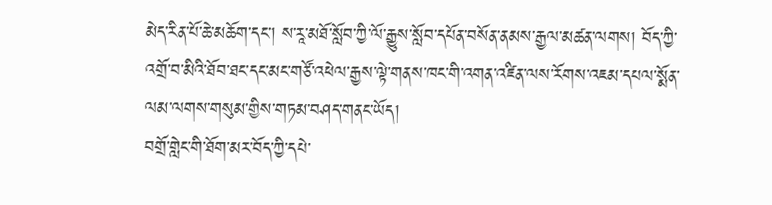མེད་རིན་པོ་ཆེ་མཆོག་དང་། ས་རཱ་མཐོ་སློབ་ཀྱི་ལོ་རྒྱུས་སློབ་དཔོན་བསོན་ནམས་རྒྱལ་མཚན་ལགས། བོད་ཀྱི་འགྲོ་བ་མིའི་ཐོབ་ཐང་དང་མང་གཙོ་འཕེལ་རྒྱས་ལྟེ་གནས་ཁང་གི་འགན་འཛིན་ལས་རོགས་འཇམ་དཔལ་སྨོན་ལམ་ལགས་གསུམ་གྱིས་གཏམ་བཤད་གནང་ཡོད།
བགྲོ་གླེང་གི་ཐོག་མར་བོད་ཀྱི་དཔེ་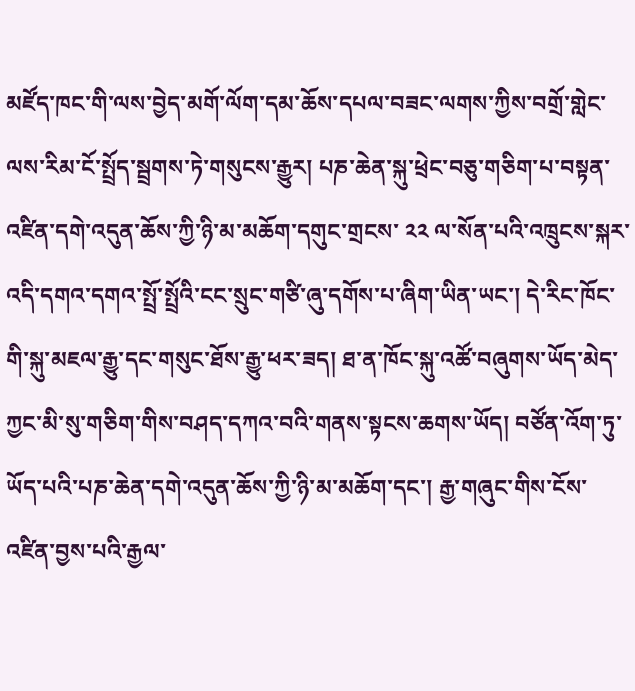མཛོད་ཁང་གི་ལས་བྱེད་མགོ་ལོག་དམ་ཆོས་དཔལ་བཟང་ལགས་ཀྱིས་བགྲོ་གླེང་ལས་རིམ་ངོ་སྤྲོད་སྦྲགས་ཏེ་གསུངས་རྒྱུར། པཎ་ཆེན་སྐུ་ཕྲེང་བཅུ་གཅིག་པ་བསྟན་འཛིན་དགེ་འདུན་ཆོས་ཀྱི་ཉི་མ་མཆོག་དགུང་གྲངས་ ༢༢ ལ་སོན་པའི་འཁྲུངས་སྐར་འདི་དགའ་དགའ་སྤྲོ་སྤྲོའི་ངང་སྲུང་གཙི་ཞུ་དགོས་པ་ཞིག་ཡིན་ཡང་། དེ་རིང་ཁོང་གི་སྐུ་མཇལ་རྒྱུ་དང་གསུང་ཐོས་རྒྱུ་ཕར་ཟད། ཐ་ན་ཁོང་སྐུ་འཚོ་བཞུགས་ཡོད་མེད་ཀྱང་མི་སུ་གཅིག་གིས་བཤད་དཀའ་བའི་གནས་སྟངས་ཆགས་ཡོད། བཙོན་འོག་ཏུ་ཡོད་པའི་པཎ་ཆེན་དགེ་འདུན་ཆོས་ཀྱི་ཉི་མ་མཆོག་དང་། རྒྱ་གཞུང་གིས་ངོས་འཛིན་བྱས་པའི་རྒྱལ་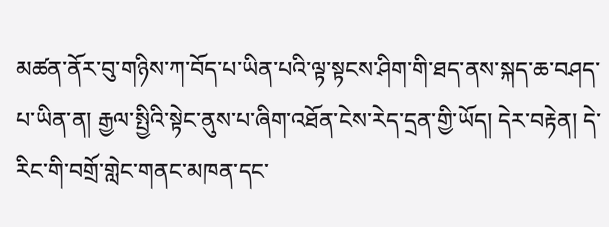མཚན་ནོར་བུ་གཉིས་ཀ་བོད་པ་ཡིན་པའི་ལྟ་སྟངས་ཤིག་གི་ཐད་ནས་སྐད་ཆ་བཤད་པ་ཡིན་ན། རྒྱལ་སྤྱིའི་སྟེང་ནུས་པ་ཞིག་འཐོན་ངེས་རེད་དྲན་གྱི་ཡོད། དེར་བརྟེན། དེ་རིང་གི་བགྲོ་གླེང་གནང་མཁན་དང་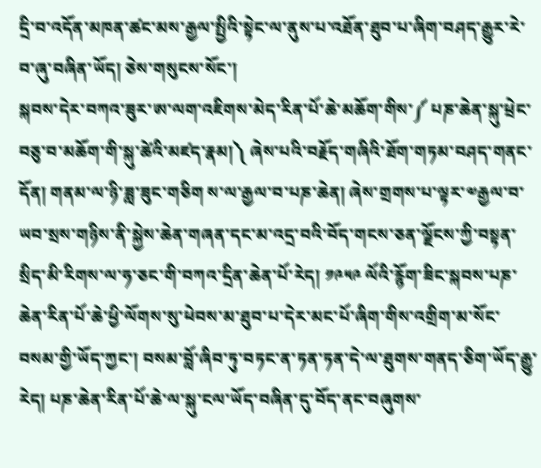དྲི་བ་འདོན་མཁན་ཚང་མས་རྒྱལ་སྤྱིའི་སྟེང་ལ་ནུས་པ་འཐོན་ཐུབ་པ་ཞིག་བཤད་རྒྱུར་རེ་བ་ཞུ་བཞིན་ཡོད། ཅེས་གསུངས་སོང་།
སྐབས་དེར་བཀའ་ཟུར་ཨ་ལག་འཇིགས་མེད་རིན་པོ་ཆེ་མཆོག་གིས་༼ པཎ་ཆེན་སྐུ་ཕྲེང་བཅུ་བ་མཆོག་གི་སྐུ་ཚེའི་མཛད་རྣམ།༽ ཞེས་པའི་བརྗོད་གཞིའི་ཐོག་གཏམ་བཤད་གནང་དོན། གནམ་ལ་ཉི་ཟླ་ཟུང་གཅིག ས་ལ་རྒྱལ་བ་པཎ་ཆེན། ཞེས་གྲགས་པ་ལྟར་༧རྒྱལ་བ་ཡབ་སྲས་གཉིས་ནི་སྐྱེས་ཆེན་གཞན་དང་མ་འདྲ་བའི་བོད་གངས་ཅན་ལྗོངས་ཀྱི་བསྟན་སྲིད་མི་རིགས་ལ་ཧ་ཅང་གི་བཀའ་དྲིན་ཆེན་པོ་རེད། ༡༩༥༩ ལོའི་རྙོག་ཟིང་སྐབས་པཎ་ཆེན་རིན་པོ་ཆེ་ཕྱི་ལོགས་སུ་ཕེབས་མ་ཐུབ་པ་དེར་མང་པོ་ཞིག་གིས་འགྲིག་མ་སོང་བསམ་གྱི་ཡོད་ཀྱང་། བསམ་བློ་ཞིབ་ཏུ་བཏང་ན་ཏན་ཏན་དེ་ལ་ཐུགས་གནད་ཅིག་ཡོད་རྒྱུ་རེད། པཎ་ཆེན་རིན་པོ་ཆེ་ལ་སྐུ་ངལ་ཡོད་བཞིན་དུ་བོད་ནང་བཞུགས་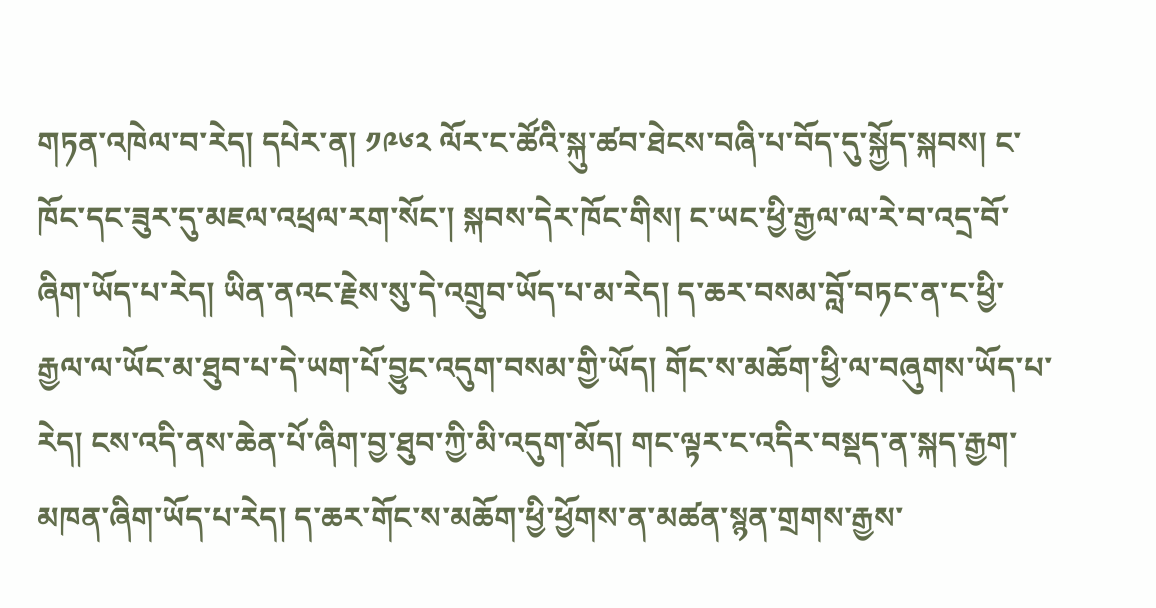གཏན་འཁེལ་བ་རེད། དཔེར་ན། ༡༩༦༢ ལོར་ང་ཚོའི་སྐུ་ཚབ་ཐེངས་བཞི་པ་བོད་དུ་སྐྱོད་སྐབས། ང་ཁོང་དང་ཟུར་དུ་མཇལ་འཕྲལ་རག་སོང་། སྐབས་དེར་ཁོང་གིས། ང་ཡང་ཕྱི་རྒྱལ་ལ་རེ་བ་འདྲ་བོ་ཞིག་ཡོད་པ་རེད། ཡིན་ནའང་རྗེས་སུ་དེ་འགྲུབ་ཡོད་པ་མ་རེད། ད་ཆར་བསམ་བློ་བཏང་ན་ང་ཕྱི་རྒྱལ་ལ་ཡོང་མ་ཐུབ་པ་དེ་ཡག་པོ་བྱུང་འདུག་བསམ་གྱི་ཡོད། གོང་ས་མཆོག་ཕྱི་ལ་བཞུགས་ཡོད་པ་རེད། ངས་འདི་ནས་ཆེན་པོ་ཞིག་བྱ་ཐུབ་ཀྱི་མི་འདུག་མོད། གང་ལྟར་ང་འདིར་བསྡད་ན་སྐད་རྒྱག་མཁན་ཞིག་ཡོད་པ་རེད། ད་ཆར་གོང་ས་མཆོག་ཕྱི་ཕྱོགས་ན་མཚན་སྙན་གྲགས་རྒྱས་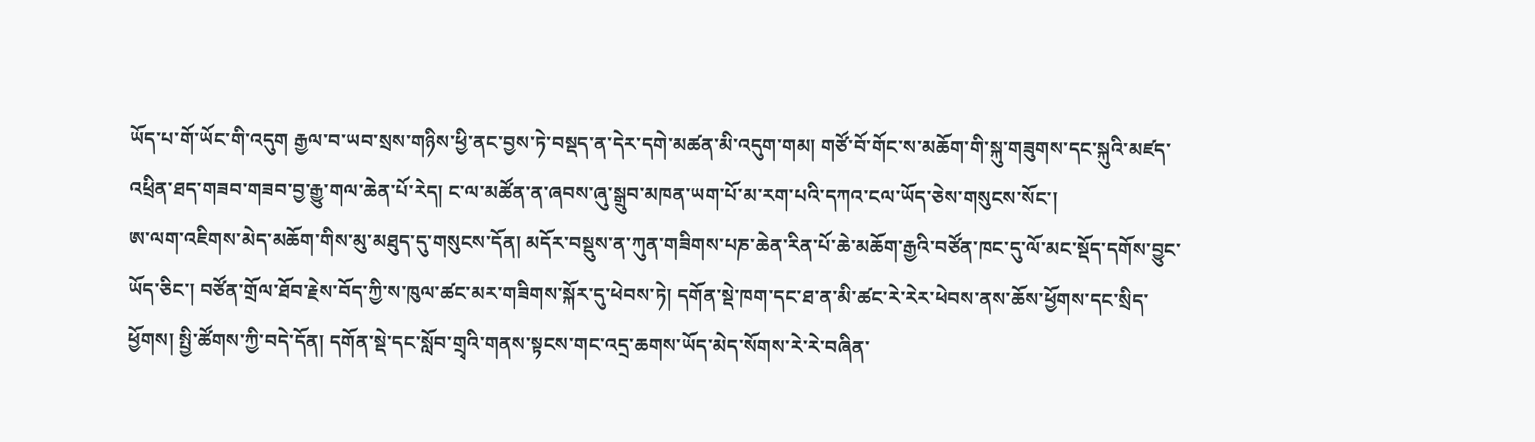ཡོད་པ་གོ་ཡོང་གི་འདུག རྒྱལ་བ་ཡབ་སྲས་གཉིས་ཕྱི་ནང་བྱས་ཏེ་བསྡད་ན་དེར་དགེ་མཚན་མི་འདུག་གམ། གཙོ་བོ་གོང་ས་མཆོག་གི་སྐུ་གཟུགས་དང་སྐུའི་མཛད་འཕྲིན་ཐད་གཟབ་གཟབ་བྱ་རྒྱུ་གལ་ཆེན་པོ་རེད། ང་ལ་མཚོན་ན་ཞབས་ཞུ་སྒྲུབ་མཁན་ཡག་པོ་མ་རག་པའི་དཀའ་ངལ་ཡོད་ཅེས་གསུངས་སོང་།
ཨ་ལག་འཇིགས་མེད་མཆོག་གིས་མུ་མཐུད་དུ་གསུངས་དོན། མདོར་བསྡུས་ན་ཀུན་གཟིགས་པཎ་ཆེན་རིན་པོ་ཆེ་མཆོག་རྒྱའི་བཙོན་ཁང་དུ་ལོ་མང་སྡོད་དགོས་བྱུང་ཡོད་ཅིང་། བཙོན་གྲོལ་ཐོབ་རྗེས་བོད་ཀྱི་ས་ཁུལ་ཚང་མར་གཟིགས་སྐོར་དུ་ཕེབས་ཏེ། དགོན་སྡེ་ཁག་དང་ཐ་ན་མི་ཚང་རེ་རེར་ཕེབས་ནས་ཆོས་ཕྱོགས་དང་སྲིད་ཕྱོགས། སྤྱི་ཚོགས་ཀྱི་བདེ་དོན། དགོན་སྡེ་དང་སློབ་གྲྭའི་གནས་སྟངས་གང་འདྲ་ཆགས་ཡོད་མེད་སོགས་རེ་རེ་བཞིན་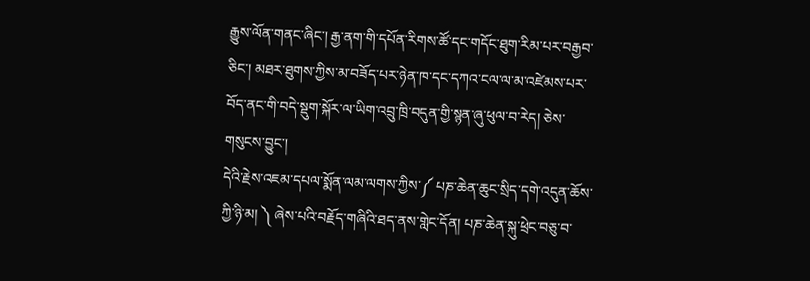རྒྱུས་ལོན་གནང་ཞིང་། རྒྱ་ནག་གི་དཔོན་རིགས་ཚོ་དང་གདོང་ཐུག་རིམ་པར་བརྒྱབ་ཅིང་། མཐར་ཐུགས་ཀྱིས་མ་བཟོད་པར་ཉེན་ཁ་དང་དཀའ་ངལ་ལ་མ་འཛེམས་པར་བོད་ནང་གི་བདེ་སྡུག་སྐོར་ལ་ཡིག་འབྲུ་ཁྲི་བདུན་གྱི་སྙན་ཞུ་ཕུལ་བ་རེད། ཅེས་གསུངས་བྱུང་།
དེའི་རྗེས་འཇམ་དཔལ་སྨོན་ལམ་ལགས་ཀྱིས་༼ པཎ་ཆེན་ཆུང་སྲིད་དགེ་འདུན་ཆོས་ཀྱི་ཉི་མ། ༽ ཞེས་པའི་བརྗོད་གཞིའི་ཐད་ནས་གླེང་དོན། པཎ་ཆེན་སྐུ་ཕྲེང་བཅུ་བ་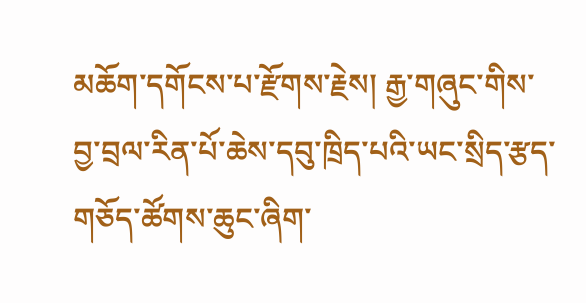མཆོག་དགོངས་པ་རྫོགས་རྗེས། རྒྱ་གཞུང་གིས་བྱ་བྲལ་རིན་པོ་ཆེས་དབུ་ཁྲིད་པའི་ཡང་སྲིད་རྩད་གཅོད་ཚོགས་ཆུང་ཞིག་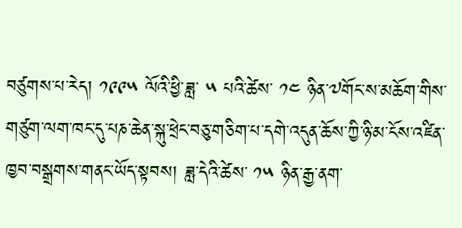བཙུགས་པ་རེད། ༡༩༩༥ ལོའི་ཕྱི་ཟླ་ ༥ པའི་ཚེས་ ༡༤ ཉིན་༧གོང་ས་མཆོག་གིས་གཙུག་ལག་ཁང་དུ་པཎ་ཆེན་སྐུ་ཕྲེང་བཅུ་གཅིག་པ་དགེ་འདུན་ཆོས་ཀྱི་ཉི་མ་ངོས་འཛིན་ཁྱབ་བསྒྲགས་གནང་ཡོད་སྟབས། ཟླ་དེའི་ཚེས་ ༡༥ ཉིན་རྒྱ་ནག་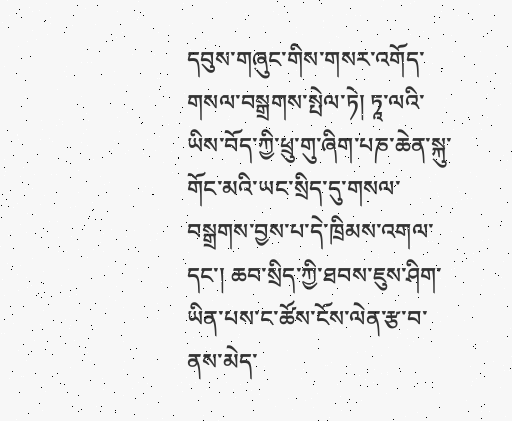དབུས་གཞུང་གིས་གསར་འགོད་གསལ་བསྒྲགས་སྤེལ་ཏེ། ཏཱ་ལའི་ཡིས་བོད་ཀྱི་ཕྲུ་གུ་ཞིག་པཎ་ཆེན་སྐུ་གོང་མའི་ཡང་སྲིད་དུ་གསལ་བསྒྲགས་བྱས་པ་དེ་ཁྲིམས་འགལ་དང་། ཆབ་སྲིད་ཀྱི་ཐབས་ཇུས་ཤིག་ཡིན་པས་ང་ཚོས་ངོས་ལེན་རྩ་བ་ནས་མེད་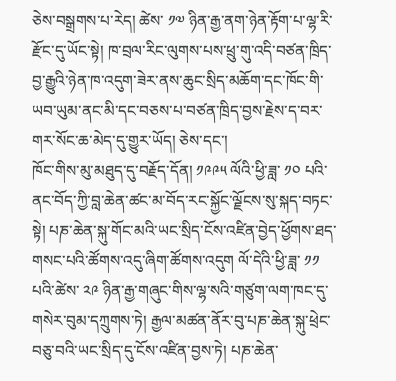ཅེས་བསྒྲགས་པ་རེད། ཚེས་ ༡༧ ཉིན་རྒྱ་ནག་ཉེན་རྟོག་པ་ལྷ་རི་རྫོང་དུ་ཡོང་སྟེ། ཁ་བྲལ་རིང་ལུགས་པས་ཕྲུ་གུ་འདི་བཙན་ཁྲིད་བྱ་རྒྱུའི་ཉེན་ཁ་འདུག་ཟེར་ནས་ཆུང་སྲིད་མཆོག་དང་ཁོང་གི་ཡབ་ཡུམ་ནང་མི་དང་བཅས་པ་བཙན་ཁྲིད་བྱས་རྗེས་ད་བར་གར་སོང་ཆ་མེད་དུ་གྱུར་ཡོད། ཅེས་དང་།
ཁོང་གིས་མུ་མཐུད་དུ་བརྗོད་དོན། ༡༩༩༥ ལོའི་ཕྱི་ཟླ་ ༡༠ པའི་ནང་བོད་ཀྱི་བླ་ཆེན་ཚང་མ་བོད་རང་སྐྱོང་ལྗོངས་སུ་སྐད་བཏང་སྟེ། པཎ་ཆེན་སྐུ་གོང་མའི་ཡང་སྲིད་ངོས་འཛིན་བྱེད་ཕྱོགས་ཐད་གསང་པའི་ཚོགས་འདུ་ཞིག་ཚོགས་འདུག ལོ་དེའི་ཕྱི་ཟླ་ ༡༡ པའི་ཚེས་ ༢༩ ཉིན་རྒྱ་གཞུང་གིས་ལྷ་སའི་གཙུག་ལག་ཁང་དུ་གསེར་བུམ་དཀྲུགས་ཏེ། རྒྱལ་མཚན་ནོར་བུ་པཎ་ཆེན་སྐུ་ཕྲེང་བཅུ་བའི་ཡང་སྲིད་དུ་ངོས་འཛིན་བྱས་ཏེ། པཎ་ཆེན་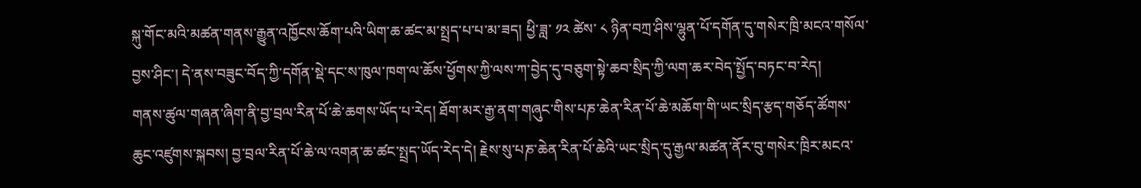སྐུ་གོང་མའི་མཚན་གནས་རྒྱུན་འཁྱོངས་ཆོག་པའི་ཡིག་ཆ་ཚང་མ་སྤྲད་པ་པ་མ་ཟད། ཕྱི་ཟླ་ ༡༢ ཚེས་ ༨ ཉིན་བཀྲ་ཤིས་ལྷུན་པོ་དགོན་དུ་གསེར་ཁྲི་མངའ་གསོལ་བྱས་ཤིང་། དེ་ནས་བཟུང་བོད་ཀྱི་དགོན་སྡེ་དང་ས་ཁུལ་ཁག་ལ་ཆོས་ཕྱོགས་ཀྱི་ལས་ཀ་བྱེད་དུ་བཅུག་སྟེ་ཆབ་སྲིད་ཀྱི་ལག་ཆར་བེད་སྤྱོད་བཏང་བ་རེད།
གནས་ཚུལ་གཞན་ཞིག་ནི་བྱ་བྲལ་རིན་པོ་ཆེ་ཆགས་ཡོད་པ་རེད། ཐོག་མར་རྒྱ་ནག་གཞུང་གིས་པཎ་ཆེན་རིན་པོ་ཆེ་མཆོག་གི་ཡང་སྲིད་རྩད་གཅོད་ཚོགས་ཆུང་འཛུགས་སྐབས། བྱ་བྲལ་རིན་པོ་ཆེ་ལ་འགན་ཆ་ཚང་སྤྲད་ཡོད་རེད་དེ། རྗེས་སུ་པཎ་ཆེན་རིན་པོ་ཆེའི་ཡང་སྲིད་དུ་རྒྱལ་མཚན་ནོར་བུ་གསེར་ཁྲིར་མངའ་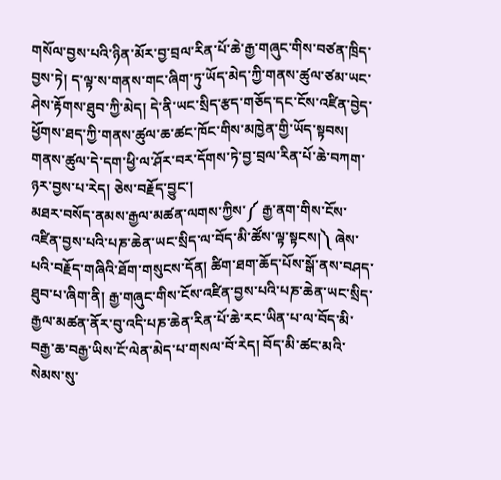གསོལ་བྱས་པའི་ཉིན་མོར་བྱ་བྲལ་རིན་པོ་ཆེ་རྒྱ་གཞུང་གིས་བཙན་ཁྲིད་བྱས་ཏེ། ད་ལྟ་ས་གནས་གང་ཞིག་ཏུ་ཡོད་མེད་ཀྱི་གནས་ཚུལ་ཙམ་ཡང་ཤེས་རྟོགས་ཐུབ་ཀྱི་མེད། དེ་ནི་ཡང་སྲིད་རྩད་གཅོད་དང་ངོས་འཛིན་བྱེད་ཕྱོགས་ཐད་ཀྱི་གནས་ཚུལ་ཆ་ཚང་ཁོང་གིས་མཁྱེན་གྱི་ཡོད་སྟབས། གནས་ཚུལ་དེ་དག་ཕྱི་ལ་ཤོར་བར་དོགས་ཏེ་བྱ་བྲལ་རིན་པོ་ཆེ་བཀག་ཉར་བྱས་པ་རེད། ཅེས་བརྗོད་བྱུང་།
མཐར་བསོད་ནམས་རྒྱལ་མཚན་ལགས་ཀྱིས་༼ རྒྱ་ནག་གིས་ངོས་འཛིན་བྱས་པའི་པཎ་ཆེན་ཡང་སྲིད་ལ་བོད་མི་ཚོས་ལྟ་སྟངས།༽ ཞེས་པའི་བརྗོད་གཞིའི་ཐོག་གསུངས་དོན། ཚིག་ཐག་ཆོད་པོས་སྒོ་ནས་བཤད་ཐུབ་པ་ཞིག་ནི། རྒྱ་གཞུང་གིས་ངོས་འཛིན་བྱས་པའི་པཎ་ཆེན་ཡང་སྲིད་རྒྱལ་མཚན་ནོར་བུ་འདི་པཎ་ཆེན་རིན་པོ་ཆེ་རང་ཡིན་པ་ལ་བོད་མི་བརྒྱ་ཆ་བརྒྱ་ཡིས་ངོ་ལེན་མེད་པ་གསལ་བོ་རེད། བོད་མི་ཚང་མའི་སེམས་སུ་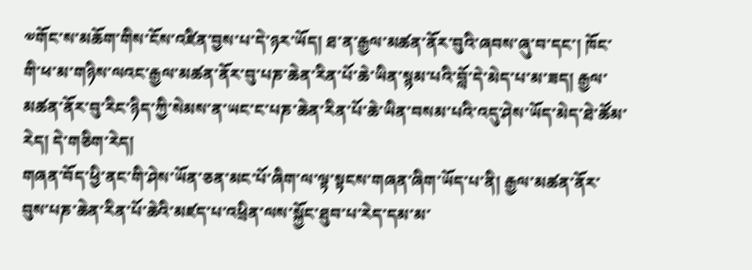༧གོང་ས་མཆོག་གིས་ངོས་འཛིན་བྱས་པ་དེ་ཉར་ཡོད། ཐ་ན་རྒྱལ་མཚན་ནོར་བུའི་ཞབས་ཞུ་བ་དང་། ཁོང་གི་ཕ་མ་གཉིས་ལའང་རྒྱལ་མཚན་ནོར་བུ་པཎ་ཆེན་རིན་པོ་ཆེ་ཡིན་སྙམ་པའི་བློ་དེ་མེད་པ་མ་ཟད། རྒྱལ་མཚན་ནོར་བུ་རིང་ཉིད་ཀྱི་སེམས་ན་ཡང་ང་པཎ་ཆེན་རིན་པོ་ཆེ་ཡིན་བསམ་པའི་འདུ་ཤེས་ཡོད་མེད་ཐེ་ཚོམ་རེད། དེ་གཅིག་རེད།
གཞན་བོད་ཕྱི་ནང་གི་ཤེས་ཡོན་ཅན་མང་པོ་ཞིག་ལ་ལྟ་སྟངས་གཞན་ཞིག་ཡོད་པ་ནི། རྒྱལ་མཚན་ནོར་བུས་པཎ་ཆེན་རིན་པོ་ཆེའི་མཛད་པ་འཕྲིན་ལས་སྐྱོང་ཐུབ་པ་རེད་དམ་མ་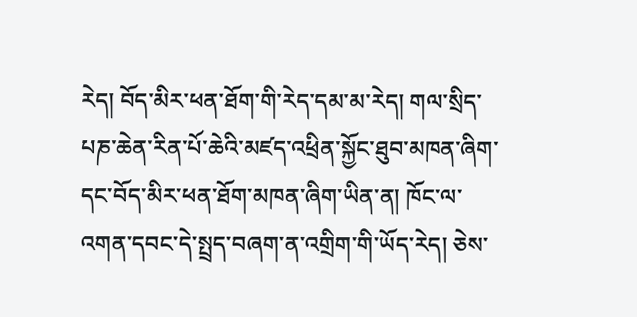རེད། བོད་མིར་ཕན་ཐོག་གི་རེད་དམ་མ་རེད། གལ་སྲིད་པཎ་ཆེན་རིན་པོ་ཆེའི་མཛད་འཕྲིན་སྐྱོང་ཐུབ་མཁན་ཞིག་དང་བོད་མིར་ཕན་ཐོག་མཁན་ཞིག་ཡིན་ན། ཁོང་ལ་འགན་དབང་དེ་སྤྲད་བཞག་ན་འགྲིག་གི་ཡོད་རེད། ཅེས་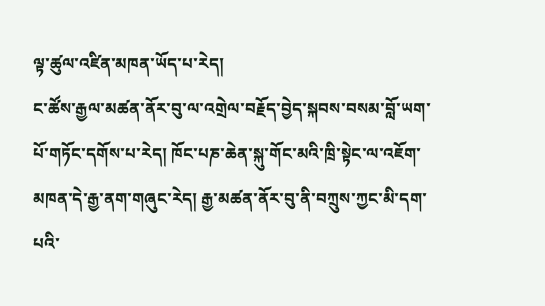ལྟ་ཚུལ་འཛིན་མཁན་ཡོད་པ་རེད།
ང་ཚོས་རྒྱལ་མཚན་ནོར་བུ་ལ་འགྲེལ་བརྗོད་བྱེད་སྐབས་བསམ་བློ་ཡག་པོ་གཏོང་དགོས་པ་རེད། ཁོང་པཎ་ཆེན་སྐུ་གོང་མའི་ཁྲི་སྟེང་ལ་འཇོག་མཁན་དེ་རྒྱ་ནག་གཞུང་རེད། རྒྱ་མཚན་ནོར་བུ་ནི་བཀྲུས་ཀྱང་མི་དག་པའི་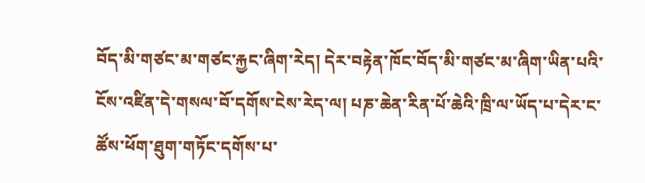བོད་མི་གཙང་མ་གཙང་རྐྱང་ཞིག་རེད། དེར་བརྟེན་ཁོང་བོད་མི་གཙང་མ་ཞིག་ཡིན་པའི་ངོས་འཛིན་དེ་གསལ་བོ་དགོས་ངེས་རེད་ལ། པཎ་ཆེན་རིན་པོ་ཆེའི་ཁྲི་ལ་ཡོད་པ་དེར་ང་ཚོས་ཕོག་ཐུག་གཏོང་དགོས་པ་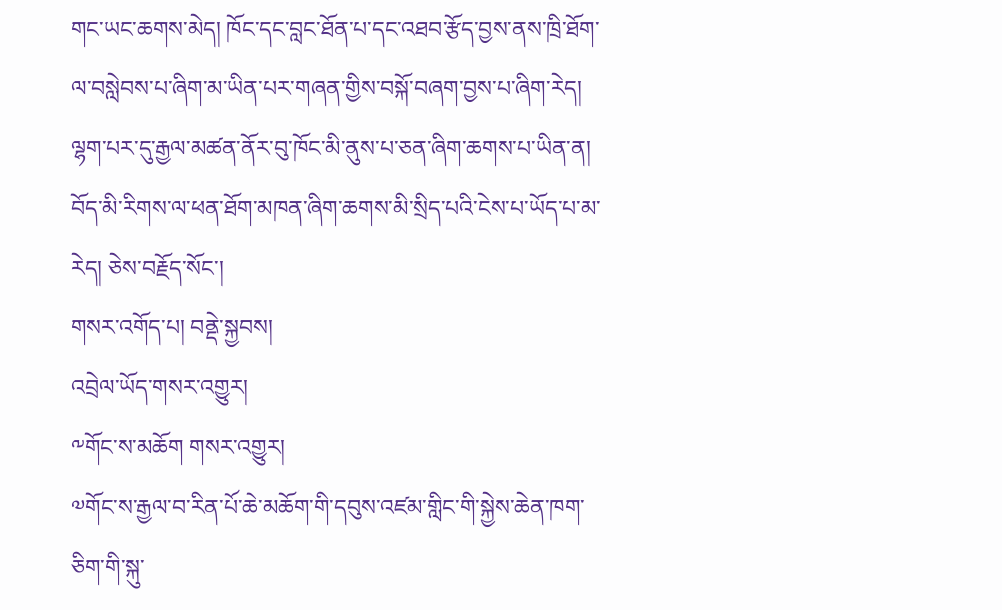གང་ཡང་ཆགས་མེད། ཁོང་དང་བླང་ཐོན་པ་དང་འཐབ་རྩོད་བྱས་ནས་ཁྲི་ཐོག་ལ་བསླེབས་པ་ཞིག་མ་ཡིན་པར་གཞན་གྱིས་བསྐོ་བཞག་བྱས་པ་ཞིག་རེད། ལྷག་པར་དུ་རྒྱལ་མཚན་ནོར་བུ་ཁོང་མི་ནུས་པ་ཅན་ཞིག་ཆགས་པ་ཡིན་ན། བོད་མི་རིགས་ལ་ཕན་ཐོག་མཁན་ཞིག་ཆགས་མི་སྲིད་པའི་ངེས་པ་ཡོད་པ་མ་རེད། ཅེས་བརྗོད་སོང་།
གསར་འགོད་པ། བནྡེ་སྐྱབས།
འབྲེལ་ཡོད་གསར་འགྱུར།
༸གོང་ས་མཆོག གསར་འགྱུར།
༧གོང་ས་རྒྱལ་བ་རིན་པོ་ཆེ་མཆོག་གི་དབུས་འཛམ་གླིང་གི་སྐྱེས་ཆེན་ཁག་ཅིག་གི་སྐུ་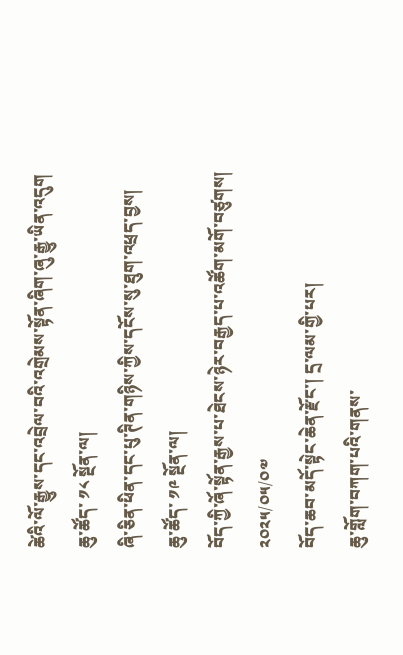ཚེའི་ལོ་རྒྱུས་དང་འབྲེལ་བའི་འགྲེམས་སྟོན་ཞིག་ཞུ་རྒྱུ་ཡིན་འདུག
ཆུ་ཚོད་ ༡༨ སྔོན་ལ།
ཞི་ཅིན་ཕིན་དང་པུ་ཊིན་གཉིས་ཀྱིས་དངོས་སུ་ཐུག་འཕྲད་བྱས།
ཆུ་ཚོད་ ༡༩ སྔོན་ལ།
བོད་ཀྱི་ཞོ་སྟོན་རྒྱས་པ་ཐེངས་ཉེར་བརྒྱད་པ་འཚོག་མགོ་བཙུགས།
༢༠༢༥/༠༥/༠༧
བོད་ཆབ་མདོ་སྟེང་ཆེན་རྫོང་། དྲ་ལམ་གྱི་པར།
ཆུ་གློག་བཀག་པའི་གནས་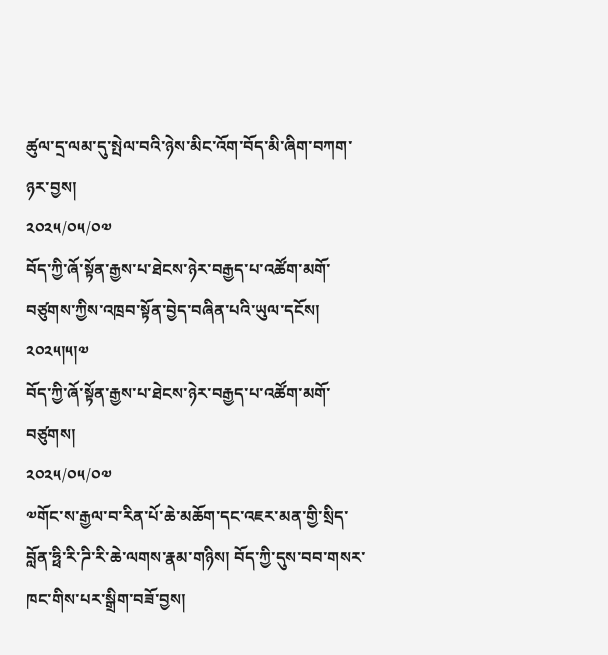ཚུལ་དྲ་ལམ་དུ་སྤེལ་བའི་ཉེས་མིང་འོག་བོད་མི་ཞིག་བཀག་ཉར་བྱས།
༢༠༢༥/༠༥/༠༧
བོད་ཀྱི་ཞོ་སྟོན་རྒྱས་པ་ཐེངས་ཉེར་བརྒྱད་པ་འཚོག་མགོ་བཙུགས་ཀྱིས་འཁྲབ་སྟོན་བྱེད་བཞིན་པའི་ཡུལ་དངོས། ༢༠༢༥།༥།༧
བོད་ཀྱི་ཞོ་སྟོན་རྒྱས་པ་ཐེངས་ཉེར་བརྒྱད་པ་འཚོག་མགོ་བཙུགས།
༢༠༢༥/༠༥/༠༧
༧གོང་ས་རྒྱལ་བ་རིན་པོ་ཆེ་མཆོག་དང་འཇར་མན་གྱི་སྲིད་བློན་ཧྥི་རི་ཌི་རི་ཆེ་ལགས་རྣམ་གཉིས། བོད་ཀྱི་དུས་བབ་གསར་ཁང་གིས་པར་སྒྲིག་བཟོ་བྱས།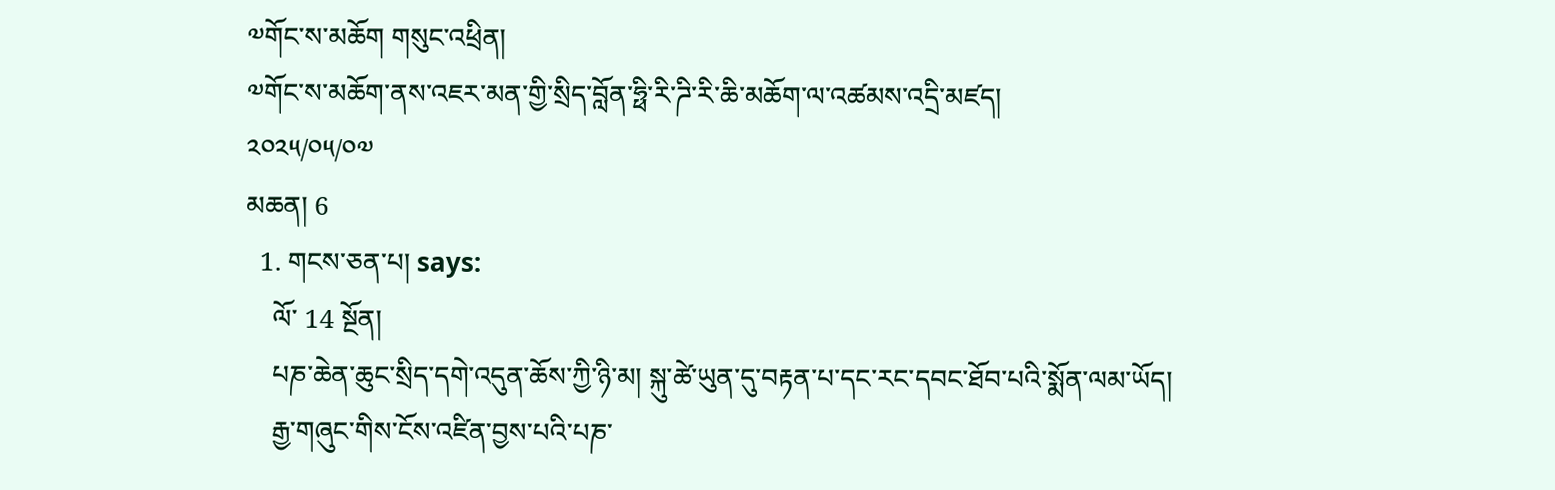༧གོང་ས་མཆོག གསུང་འཕྲིན།
༧གོང་ས་མཆོག་ནས་འཇར་མན་གྱི་སྲིད་བློན་ཧྥི་རི་ཌི་རི་ཆི་མཆོག་ལ་འཚམས་འདྲི་མཛད།
༢༠༢༥/༠༥/༠༧
མཆན། 6
  1. གངས་ཅན་པ། says:
    ལོ་ 14 སྔོན།
    པཎ་ཆེན་ཆུང་སྲིད་དགེ་འདུན་ཆོས་ཀྱི་ཉི་མ། སྐུ་ཚེ་ཡུན་དུ་བརྟན་པ་དང་རང་དབང་ཐོབ་པའི་སྨོན་ལམ་ཡོད།
    རྒྱ་གཞུང་གིས་ངོས་འཛིན་བྱས་པའི་པཎ་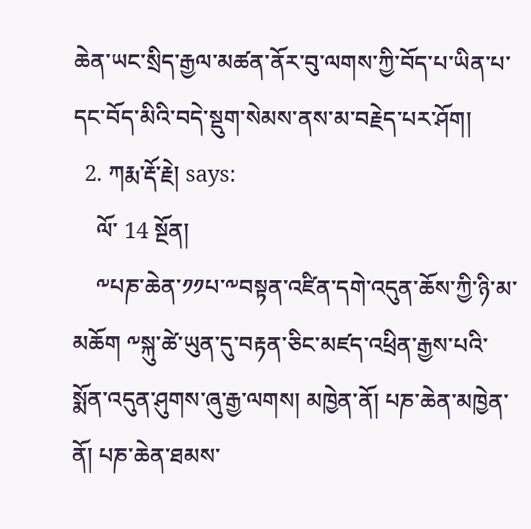ཆེན་ཡང་སྲིད་རྒྱལ་མཚན་ནོར་བུ་ལགས་ཀྱི་བོད་པ་ཡིན་པ་དང་བོད་མིའི་བདེ་སྡུག་སེམས་ནས་མ་བརྗེད་པར་ཤོག།
  2. ཀརྨ་རྡོ་རྗེ། says:
    ལོ་ 14 སྔོན།
    ༸པཎ་ཆེན་༡༡པ་༸བསྟན་འཛིན་དགེ་འདུན་ཆོས་ཀྱི་ཉི་མ་མཆོག ༸སྐུ་ཚེ་ཡུན་དུ་བརྟན་ཅིང་མཛད་འཕྲིན་རྒྱས་པའི་སྨོན་འདུན་ཤུགས་ཞུ་རྒྱ་ལགས། མཁྱེན་ནོ། པཎ་ཆེན་མཁྱེན་ནོ། པཎ་ཆེན་ཐམས་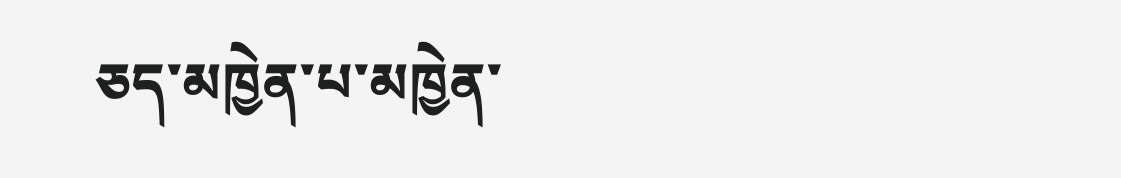ཅད་མཁྱེན་པ་མཁྱེན་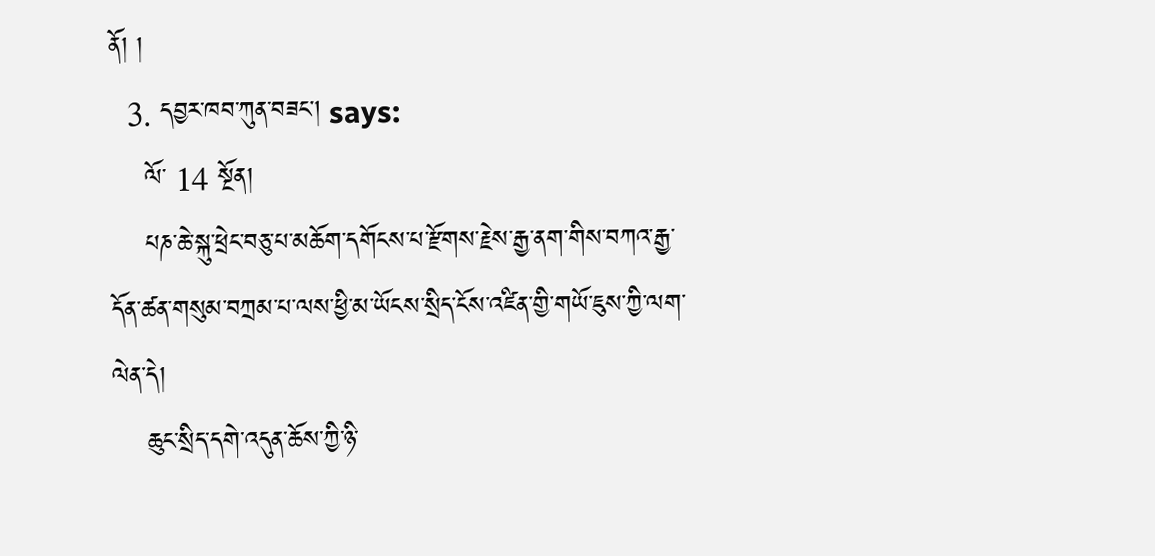ནོ། །
  3. དབྱར་ཁབ་ཀུན་བཟང། says:
    ལོ་ 14 སྔོན།
    པཎ་ཆེ་སྐུ་ཕྲེང་བཅུ་པ་མཆོག་དགོངས་པ་རྫོགས་རྗེས་རྒྱ་ནག་གིས་བཀའ་རྒྱ་དོན་ཚན་གསུམ་བཀྲམ་པ་ལས་ཕྱི་མ་ཡོངས་སྲིད་ངོས་འཛིན་གྱི་གཡོ་ཇུས་ཀྱི་ལག་ལེན་དེ།
    ཆུང་སྲིད་དགེ་འདུན་ཆོས་ཀྱི་ཉི་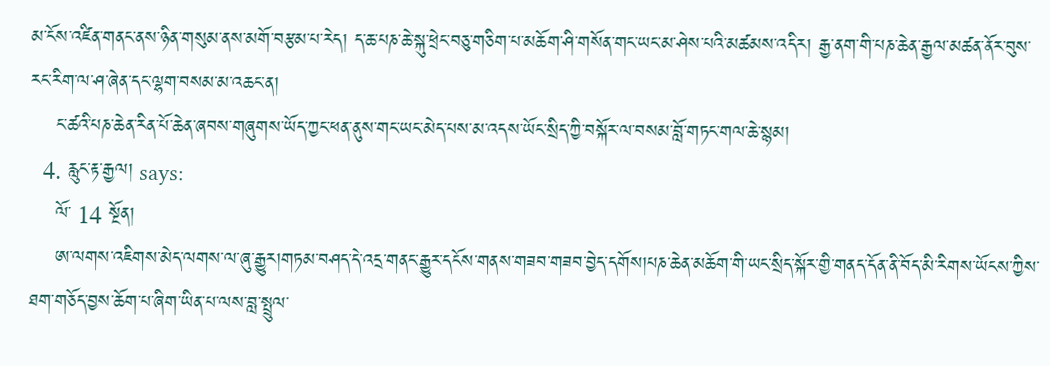མ་ངོས་འཛིན་གནང་ནས་ཉིན་གསུམ་ནས་མགོ་བརྩམ་པ་རེད། ད་ཆ་པཎ་ཆེ་སྐུ་ཕྲེང་བཅུ་གཅིག་པ་མཆོག་ཤི་གསོན་གང་ཡང་མ་ཤེས་པའི་མཚམས་འདིར། རྒྱ་ནག་གི་པཎ་ཆེན་རྒྱལ་མཚན་ནོར་བུས་རང་རིག་ལ་ཤ་ཞེན་དང་ལྷག་བསམ་མ་འཆང་ན།
    ང་ཚའི་པཎ་ཆེན་རིན་པོ་ཆེན་ཞབས་གཞུགས་ཡོད་ཀྱང་ཕན་ནུས་གང་ཡང་མེད་པས་མ་འདས་ཡོང་སྲིད་ཀྱི་བསྐོར་ལ་བསམ་བློ་གཏང་གལ་ཆེ་སྙམ།
  4. རླུང་རྟ་རྒྱལ། says:
    ལོ་ 14 སྔོན།
    ཨ་ལགས་འཇིགས་མེད་ལགས་ལ་ཞུ་རྒྱུར།གཏམ་བཤད་དེ་འདྲ་གནང་རྒྱུར་དངོས་གནས་གཟབ་གཟབ་བྱེད་དགོས།པཎ་ཆེན་མཆོག་གི་ཡང་སྲིད་སྐོར་གྱི་གནད་དོན་ནི་བོད་མི་རིགས་ཡོངས་ཀྱིས་ཐག་གཅོད་བྱས་ཆོག་པ་ཞིག་ཡིན་པ་ལས་བླ་སྤྲུལ་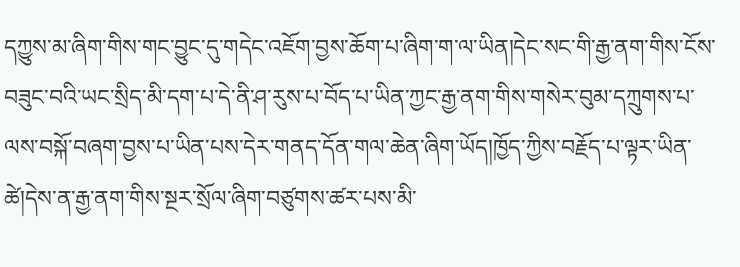དཀྱུས་མ་ཞིག་གིས་གང་བྱུང་དུ་གདེང་འཇོག་བྱས་ཆོག་པ་ཞིག་ག་ལ་ཡིན།དེང་སང་གི་རྒྱ་ནག་གིས་ངོས་བཟུང་བའི་ཡང་སྲིད་མི་དག་པ་དེ་ནི་ཤ་རུས་པ་བོད་པ་ཡིན་ཀྱང་རྒྱ་ནག་གིས་གསེར་བུམ་དཀྲུགས་པ་ལས་བསྐོ་བཞག་བྱས་པ་ཡིན་པས་དེར་གནད་དོན་གལ་ཆེན་ཞིག་ཡོད།ཁྱོད་ཀྱིས་བརྗོད་པ་ལྟར་ཡིན་ཚེ།དེས་ན་རྒྱ་ནག་གིས་སྔར་སྲོལ་ཞིག་བཙུགས་ཚར་པས་མི་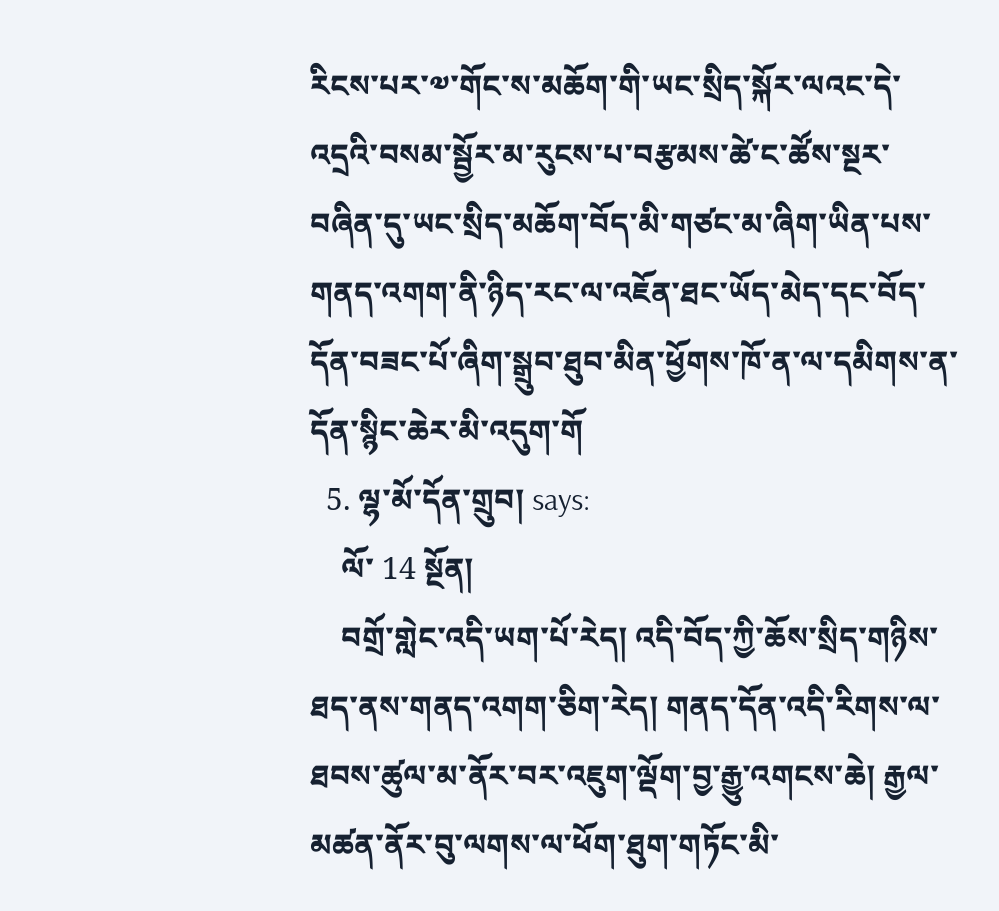རིངས་པར་༧་གོང་ས་མཆོག་གི་ཡང་སྲིད་སྐོར་ལའང་དེ་འདྲའི་བསམ་སྦྱོར་མ་རུངས་པ་བརྩམས་ཚེ་ང་ཚོས་སྔར་བཞིན་དུ་ཡང་སྲིད་མཆོག་བོད་མི་གཙང་མ་ཞིག་ཡིན་པས་གནད་འགག་ནི་ཉིད་རང་ལ་འཇོན་ཐང་ཡོད་མེད་དང་བོད་དོན་བཟང་པོ་ཞིག་སྒྲུབ་ཐུབ་མིན་ཕྱོགས་ཁོ་ན་ལ་དམིགས་ན་དོན་སྙིང་ཆེར་མི་འདུག་གོ
  5. ལྷ་མོ་དོན་གྲུབ། says:
    ལོ་ 14 སྔོན།
    བགྲོ་གླེང་འདི་ཡག་པོ་རེད། འདི་བོད་ཀྱི་ཆོས་སྲིད་གཉིས་ཐད་ནས་གནད་འགག་ཅིག་རེད། གནད་དོན་འདི་རིགས་ལ་ཐབས་ཚུལ་མ་ནོར་བར་འཇུག་ལྡོག་བྱ་རྒྱུ་འགངས་ཆེ། རྒྱལ་མཚན་ནོར་བུ་ལགས་ལ་ཕོག་ཐུག་གཏོང་མི་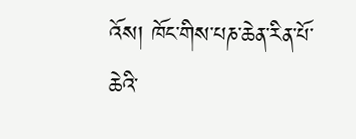འོས། ཁོང་གིས་པཎ་ཆེན་རིན་པོ་ཆེའི་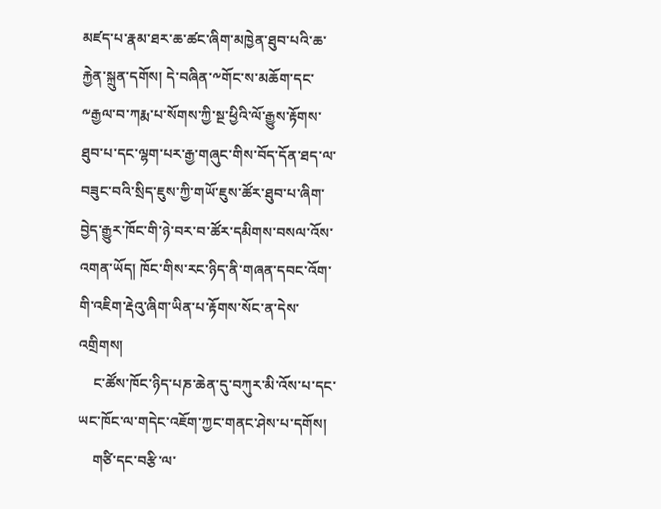མཛད་པ་རྣམ་ཐར་ཆ་ཚང་ཞིག་མཁྱེན་ཐུབ་པའི་ཆ་རྐྱེན་སྐྲུན་དགོས། དེ་བཞིན་༸གོང་ས་མཆོག་དང་༸རྒྱལ་བ་ཀརྨ་པ་སོགས་ཀྱི་སྔ་ཕྱིའི་ལོ་རྒྱུས་རྟོགས་ཐུབ་པ་དང་ལྷག་པར་རྒྱ་གཞུང་གིས་བོད་དོན་ཐད་ལ་བཟུང་བའི་སྲིད་ཇུས་ཀྱི་གཡོ་ཇུས་ཚོར་ཐུབ་པ་ཞིག་བྱེད་རྒྱུར་ཁོང་གི་ཉེ་བར་བ་ཚོར་དམིགས་བསལ་འོས་འགན་ཡོད། ཁོང་གིས་རང་ཉིད་ནི་གཞན་དབང་འོག་གི་འཇིག་རྡེའུ་ཞིག་ཡིན་པ་རྟོགས་སོང་ན་དེས་འགྲིགས།
    ང་ཚོས་ཁོང་ཉིད་པཎ་ཆེན་དུ་བཀུར་མི་འོས་པ་དང་ཡང་ཁོང་ལ་གདེང་འཇོག་ཀྱང་གནང་ཤེས་པ་དགོས།
    གཙི་དང་བརྩི་ལ་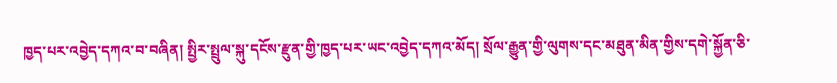ཁྱད་པར་འབྱེད་དཀའ་བ་བཞིན། སྤྱིར་སྤྲུལ་སྐུ་དངོས་རྫུན་གྱི་ཁྱད་པར་ཡང་འབྱེད་དཀའ་མོད། སྲོལ་རྒྱུན་གྱི་ལུགས་དང་མཐུན་མིན་གྱིས་དགེ་སྐྱོན་ཅི་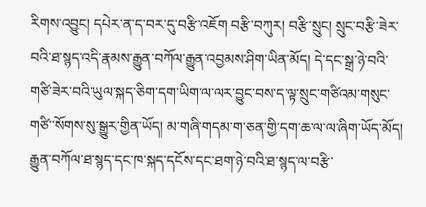རིགས་འབྱུང། དཔེར་ན་ད་བར་དུ་བརྩི་འཇོག བརྩི་བཀུར། བརྩི་སྲུང། སྲུང་བརྩི་ཟེར་བའི་ཐ་སྙད་འདི་རྣམས་རྒྱུན་བཀོལ་རྒྱུན་འབྱམས་ཤིག་ཡིན་མོད། དེ་དང་སྒྲ་ཉེ་བའི་གཙི་ཟེར་བའི་ཡུལ་སྐད་ཅིག་དག་ཡིག་ལ་ལར་བྱུང་བས་ད་ལྟ་སྲུང་གཙིའམ་གསུང་གཙི་་སོགས་སུ་སྒྱུར་གྱིན་ཡོད། མ་གཞི་གདམ་ག་ཅན་གྱི་དག་ཆ་ལ་ལ་ཞིག་ཡོད་མོད། རྒྱུན་བཀོལ་ཐ་སྙད་དང་ཁ་སྐད་དངོས་དང་ཐག་ཉེ་བའི་ཐ་སྙད་ལ་བརྩི་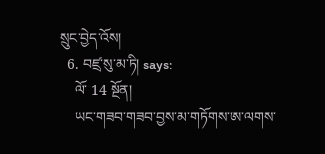སྲུང་བྱེད་འོས།
  6. བཛྲ་སུ་མ་ཏི། says:
    ལོ་ 14 སྔོན།
    ཡང་གཟབ་གཟབ་བྱས་མ་གཏོགས་ཨ་ལགས་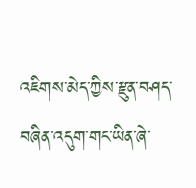འཇིགས་མེད་ཀྱིས་རྫུན་བཤད་བཞིན་འདུག་གང་ཡིན་ཞེ་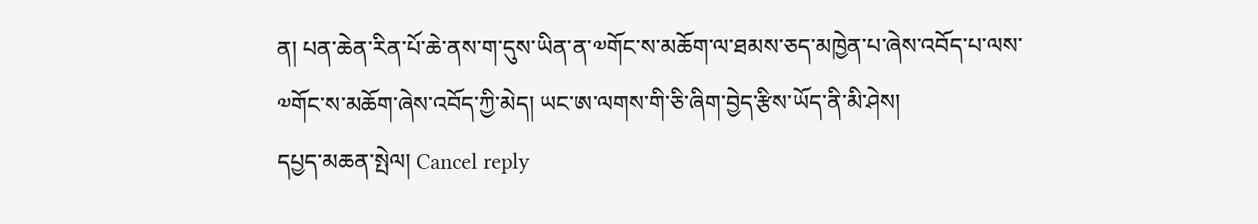ན། པན་ཆེན་རིན་པོ་ཆེ་ནས་ག་དུས་ཡིན་ན་༧གོང་ས་མཆོག་ལ་ཐམས་ཅད་མཁྱེན་པ་ཞེས་འབོད་པ་ལས་༧གོང་ས་མཆོག་ཞེས་འབོད་ཀྱི་མེད། ཡང་ཨ་ལགས་གི་ཅི་ཞིག་བྱེད་རྩིས་ཡོད་ནི་མི་ཤེས།
དཔྱད་མཆན་སྤེལ། Cancel reply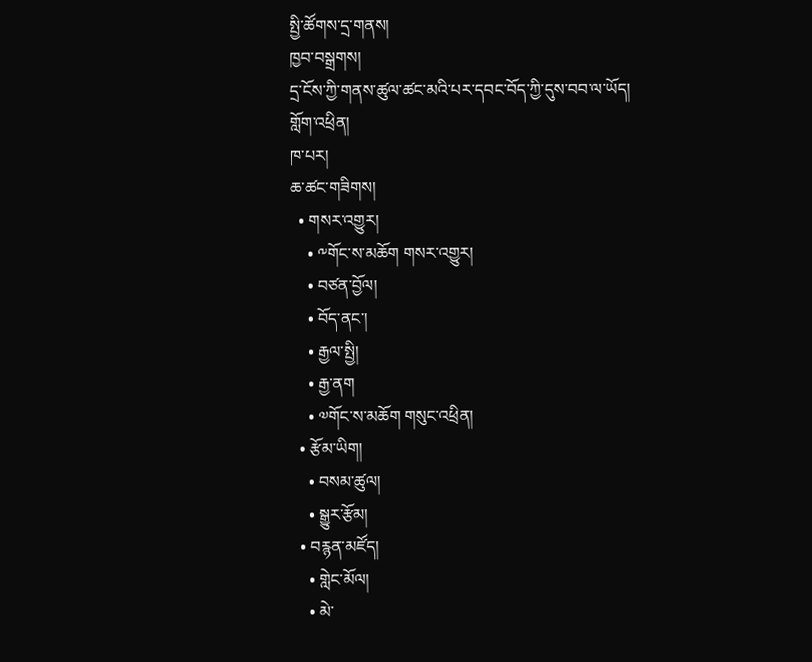སྤྱི་ཚོགས་དྲ་གནས།
ཁྱབ་བསྒྲགས།
དྲ་ངོས་ཀྱི་གནས་ཚུལ་ཚང་མའི་པར་དབང་བོད་ཀྱི་དུས་བབ་ལ་ཡོད།
གློག་འཕྲིན།
ཁ་པར།
ཆ་ཚང་གཟིགས།
  • གསར་འགྱུར།
    • ༸གོང་ས་མཆོག གསར་འགྱུར།
    • བཙན་བྱོལ།
    • བོད་ནང་།
    • རྒྱལ་སྤྱི།
    • རྒྱ་ནག
    • ༧གོང་ས་མཆོག གསུང་འཕྲིན།
  • རྩོམ་ཡིག།
    • བསམ་ཚུལ།
    • སྒྱུར་རྩོམ།
  • བརྙན་མཛོད།
    • གླེང་མོལ།
    • མེ་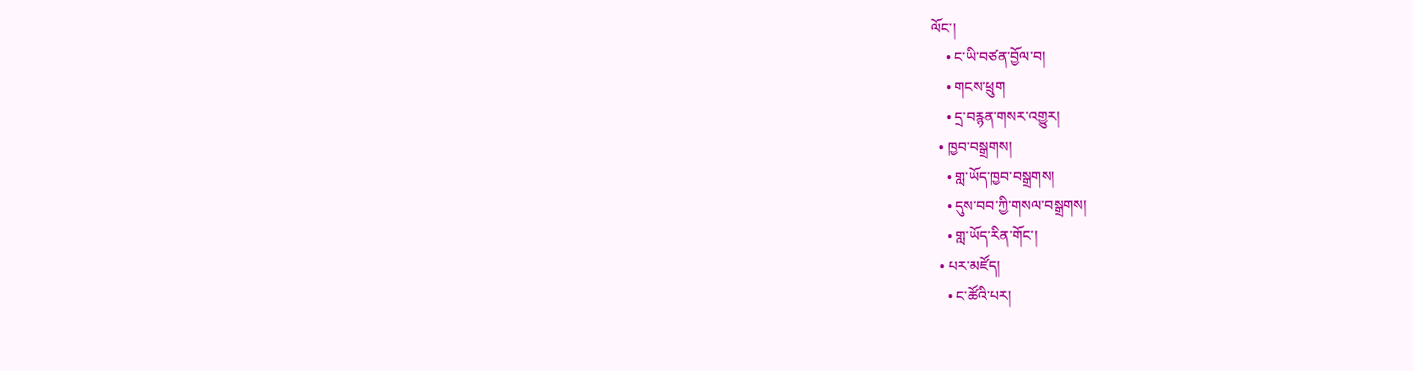ལོང་།
    • ང་ཡི་བཙན་བྱོལ་བ།
    • གངས་ཕྲུག
    • དྲ་བརྙན་གསར་འགྱུར།
  • ཁྱབ་བསྒྲགས།
    • གླ་ཡོད་ཁྱབ་བསྒྲགས།
    • དུས་བབ་ཀྱི་གསལ་བསྒྲགས།
    • གླ་ཡོད་རིན་གོང་།
  • པར་མཛོད།
    • ང་ཚོའི་པར།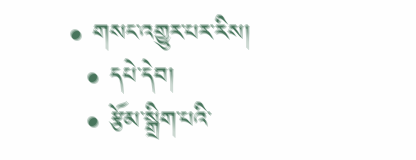• གསང་འགྱུར་པར་རིས།
  • དཔེ་དེབ།
  • རྩོམ་སྒྲིག་པའི་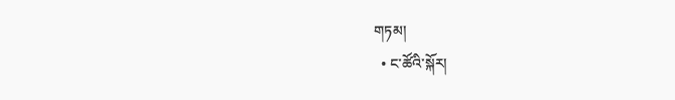གཏམ།
  • ང་ཚོའི་སྐོར།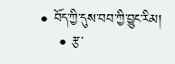• བོད་ཀྱི་དུས་བབ་ཀྱི་བྱུང་རིམ།
    • རྩ་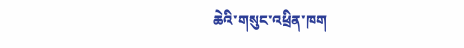ཆེའི་གསུང་འཕྲིན་ཁག